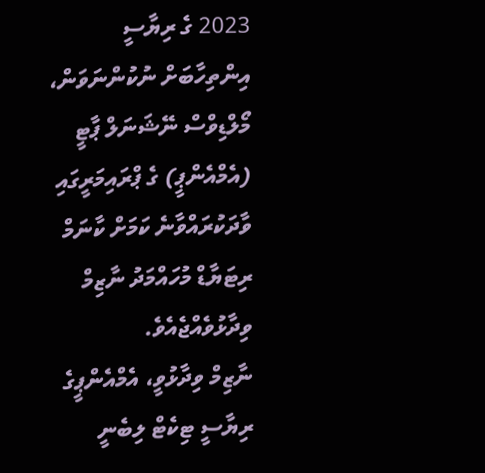2023 ގެ ރިޔާސީ އިންތިހާބަށް ނުކުންނަވަން، މޯލްޑިވްސް ނޭޝަނަލް ޕާޓީ (އެމްއެންޕީ) ގެ ޕްރައިމަރީގައި ވާދަކުރައްވާނެ ކަމަށް ކާނަމް ރިޓަޔާޑް މުހައްމަދު ނާޒިމް ވިދާޅުވެއްޖެއެވެ.
ނާޒިމް ވިދާޅުވީ، އެމްއެންޕީގެ ރިޔާސީ ޓިކެޓް ލިބެނީ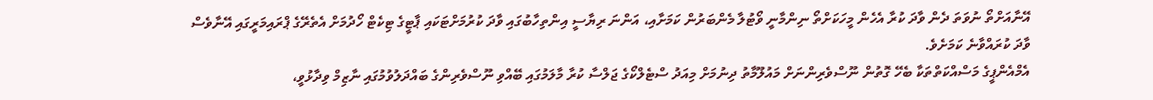އޭނާއަށްތޯ ނުވަތަ ދެން ވާދަ ކުރާ އެހެން މީހަކަށްތޯ ނިންމާނީ ވޯޓުލާ މެންބަރުން ކަމަށާއި، އަންނަ ރިޔާސީ އިންތިހާބުގައި ވާދަ ކުރުމަށްޓަކައި ޕާޓީގެ ޓިކެޓް ހޯދުމަށް އެތެރޭގެ ޕްރައިމަރީގައި އޭނާވެސް ވާދަ ކުރައްވާނެ ކަމަށެވެ.
އެމްއެންޕީގެ މަސްއްކަތްތަކާ ބެހޭ ގޮތުން ނޫސްވެރިންނަށް މައުލޫމާތު ދިނުމަށް މިއަދު ސްޓެލްކޯގެ ޖަލްސާ ކުރާ މާލަމުގައި ބޭއްވި ނޫސްވެރިންގެ ބައްދަލުވުމުގައި ނާޒިމް ވިދާޅުވީ،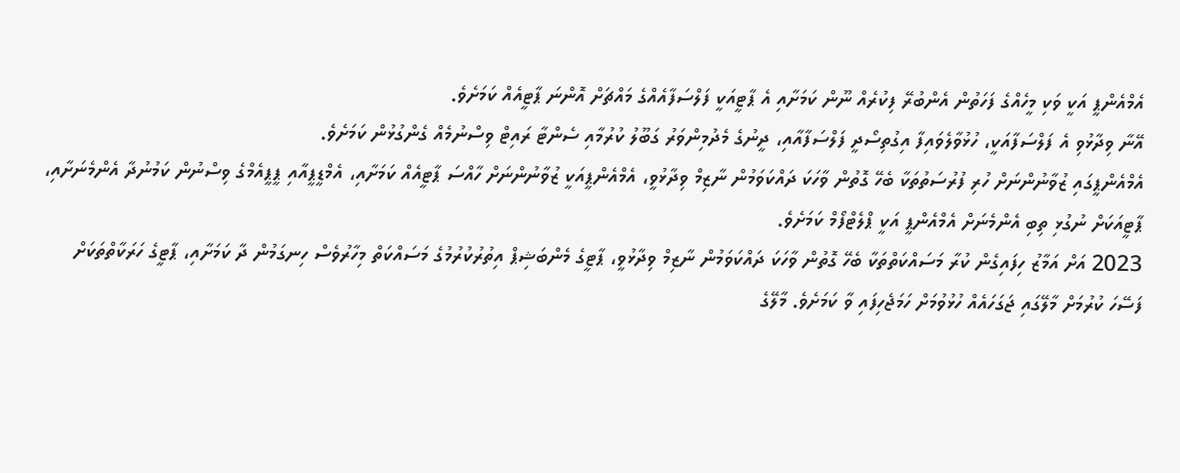އެމްއެންޕީ އަކީ ވަކި މީހެއްގެ ފަހަތުން އެންބުރޭ ފިކުރެއް ނޫން ކަމަށާއި އެ ޕާޓީއަކީ ފަލްސަފާއެއްގެ މައްޗަށް އޮންނަ ޕާޓީއެއް ކަމަށެވެ.
އޭނާ ވިދާޅުވި އެ ފަލްސަފާއަކީ، ހުޅުވާލެވައިފާ އިގުތިސޯދީ ފަލްސަފާއާއި، ދީނުގެ މެދުމިންވަރު ގަބޫލު ކުރުމާއި ސެންޓާ ރައިޓް ވިސްނުމެއް ގެންގުޅުން ކަމަށެވެ.
އެމްއެންޕީގައި ޒުވާނުންނަށް ހުރި ފުރުސަތުތަކާ ބެހޭ ގޮތުން ވާހަކަ ދައްކަވަމުން ނާޒިމް ވިދާޅުވީ، އެމްއެންޕީއަކީ ޒުވާނުންނަށް ހާއްސަ ޕާޓީއެއް ކަމަށާއި، އެމްޑީޕީއާއި ޕީޕީއެމްގެ ވިސްނުން ކަމުނުދާ އެންމެނަށާއި، ޕާޓީއަކަށް ނުގުޅި ތިބި އެންމެނަށް އެމްއެންޕީ އަކީ ޕްލެޓްފޯމް ކަމަށެވެ.
2023 އަށް އަމާޒު ހިފައިގެން ކުރާ މަސައްކަތްތަކާ ބެހޭ ގޮތުން ވާހަކަ ދައްކަވަމުން ނާޒިމް ވިދާޅުވީ، ޕާޓީގެ މެންބަޝިޕް އިތުރުކުރުމުގެ މަސައްކަތް މިހާރުވެސް ހިނގަމުން ދާ ކަމަށާއި، ޕާޓީގެ ހަރަކާތްތަކަށް ފަސޭހަ ކުރުމަށް މާލޭގައި ޖަގަހައެއް ހުޅުވުމަށް ހަމަޖެހިފައި ވާ ކަމަށެވެ. މާލޭގެ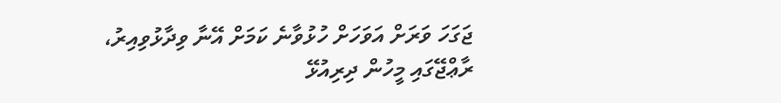ޖަގަހަ ވަރަށް އަވަހަށް ހުޅުވާނެ ކަމަށް އޭނާ ވިދާޅުވިއިރު، ރާޢްޖޭގައި މީހުން ދިރިއުޅޭ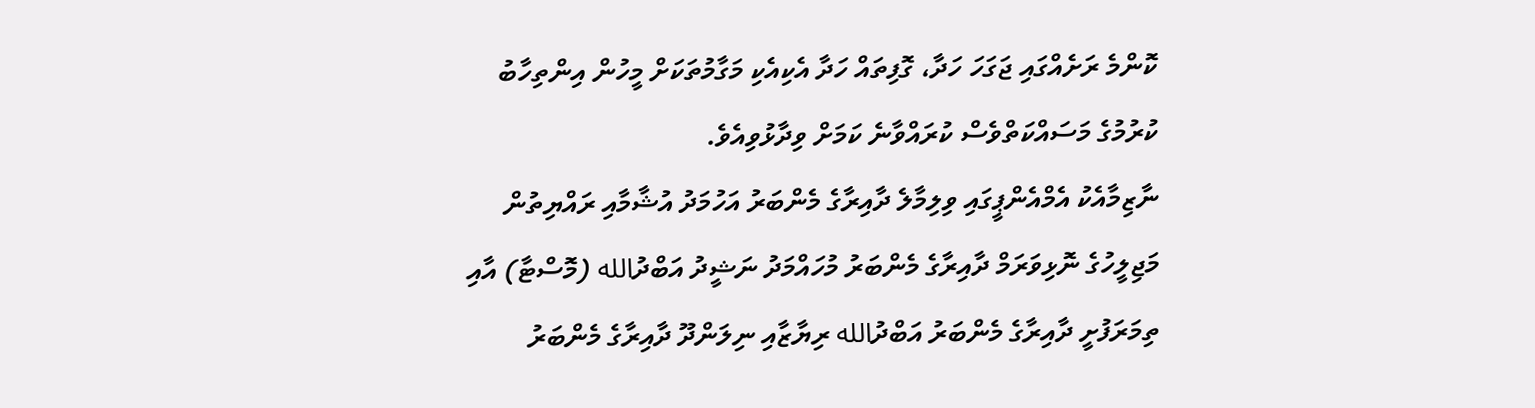ކޮންމެ ރަށެއްގައި ޖަގަހަ ހަދާ، ގޮފިތައް ހަދާ އެކިއެކި މަގާމުތަކަށް މީހުން އިންތިހާބު ކުރުމުގެ މަސައްކަތްވެސް ކުރައްވާނެ ކަމަށް ވިދާޅުވިއެވެ.
ނާޒިމާއެކު އެމްއެންޕީގައި ވިލިމާލެ ދާއިރާގެ މެންބަރު އަހުމަދު އުޝާމާއި ރައްޔިތުން މަޖިލީހުގެ ނޮޅިވަރަމް ދާއިރާގެ މެންބަރު މުހައްމަދު ނަޝީދު އަބްދުالله (މޮސްޓާ) އާއި ތިމަރަފުށީ ދާއިރާގެ މެންބަރު އަބްދުالله ރިޔާޒާއި ނިލަންދޫ ދާއިރާގެ މެންބަރު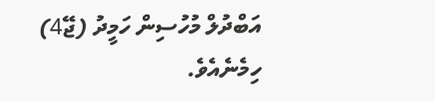އަބްދުލް މުހުސިން ހަމީދު (ޖޭ4) ހިމެނެއެވެ.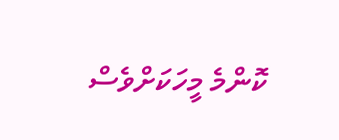ކޮންމެ މީހަކަށްވެސް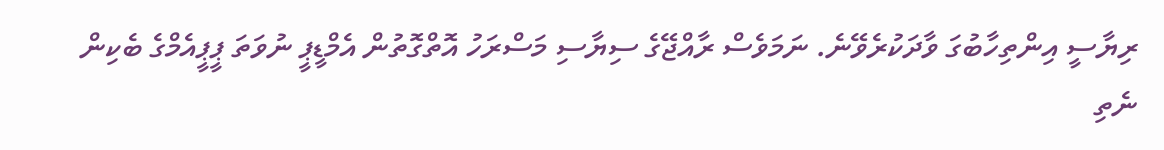ރިޔާސީ އިންތިހާބުގަ ވާދަކުރެވޭނެ. ނަމަވެސް ރާއްޖޭގެ ސިޔާސި މަސްރަހު އޮތްގޮތުން އެމްޑީޕީ ނުވަތަ ޕީޕީއެމްގެ ބެކިން ނެތި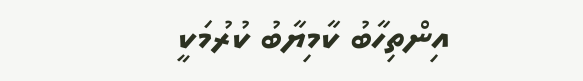އިންތިހާބު ކާމިޔާބު ކުރުމަކީ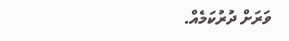ވަރަށް ދުރުކަމެއް.